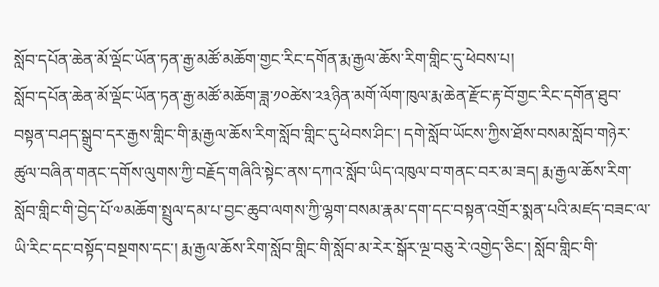སློབ་དཔོན་ཆེན་མོ་ལྡོང་ཡོན་ཏན་རྒྱ་མཚོ་མཆོག་གྱང་རིང་དགོན་རྨ་རྒྱལ་ཆོས་རིག་གླིང་དུ་ཕེབས་པ།
སློབ་དཔོན་ཆེན་མོ་ལྡོང་ཡོན་ཏན་རྒྱ་མཚོ་མཆོག་ཟླ་༡༠ཚེས་༢༣ཉིན་མགོ་ལོག་ཁུལ་རྨ་ཆེན་རྫོང་རྟ་བོ་གྱང་རིང་དགོན་ཐུབ་བསྟན་བཤད་སྒྲུབ་དར་རྒྱས་གླིང་གི་རྨ་རྒྱལ་ཆོས་རིག་སློབ་གླིང་དུ་ཕེབས་ཤིང་། དགེ་སློབ་ཡོངས་ཀྱིས་ཐོས་བསམ་སློབ་གཉེར་ཚུལ་བཞིན་གནང་དགོས་ལུགས་ཀྱི་བརྗོད་གཞིའི་སྟེང་ནས་དཀའ་སློབ་ཡིད་འཁུལ་བ་གནང་བར་མ་ཟད། རྨ་རྒྱལ་ཆོས་རིག་སློབ་གླིང་གི་བྱེད་པོ་༧མཆོག་སྤྲུལ་དམ་པ་བྱང་ཆུབ་ལགས་ཀྱི་ལྷག་བསམ་རྣམ་དག་དང་བསྟན་འགྲོར་སྨན་པའི་མཛད་བཟང་ལ་ཡི་རིང་དང་བསྟོད་བསྔགས་དང་། རྨ་རྒྱལ་ཆོས་རིག་སློབ་གླིང་གི་སློབ་མ་རེར་སྒོར་ལྔ་བཅུ་རེ་འགྱེད་ཅིང་། སློབ་གླིང་གི་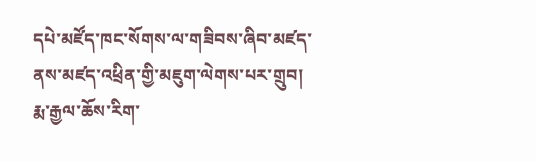དཔེ་མཛོད་ཁང་སོགས་ལ་གཟིབས་ཞིབ་མཛད་ནས་མཛད་འཕྲིན་གྱི་མཇུག་ལེགས་པར་གྲུབ།
རྨ་རྒྱལ་ཆོས་རིག་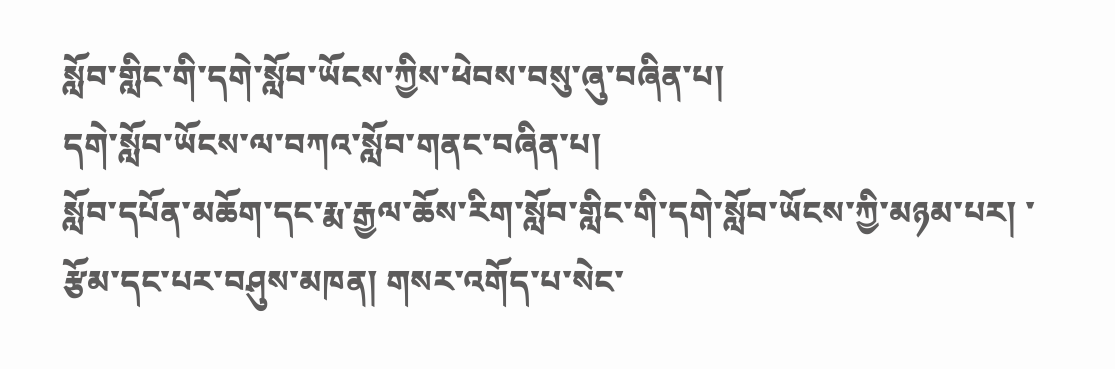སློབ་གླིང་གི་དགེ་སློབ་ཡོངས་ཀྱིས་ཕེབས་བསུ་ཞུ་བཞིན་པ།
དགེ་སློབ་ཡོངས་ལ་བཀའ་སློབ་གནང་བཞིན་པ།
སློབ་དཔོན་མཆོག་དང་རྨ་རྒྱལ་ཆོས་རིག་སློབ་གླིང་གི་དགེ་སློབ་ཡོངས་ཀྱི་མཉམ་པར། ་
རྩོམ་དང་པར་བཤུས་མཁན། གསར་འགོད་པ་སེང་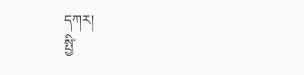དཀར།
སྤྱི་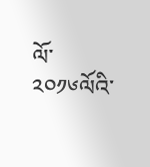ལོ་༢༠༡༦ལོའི་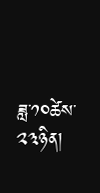ཟླ་༡༠ཚེས་༢༣ཉིན།